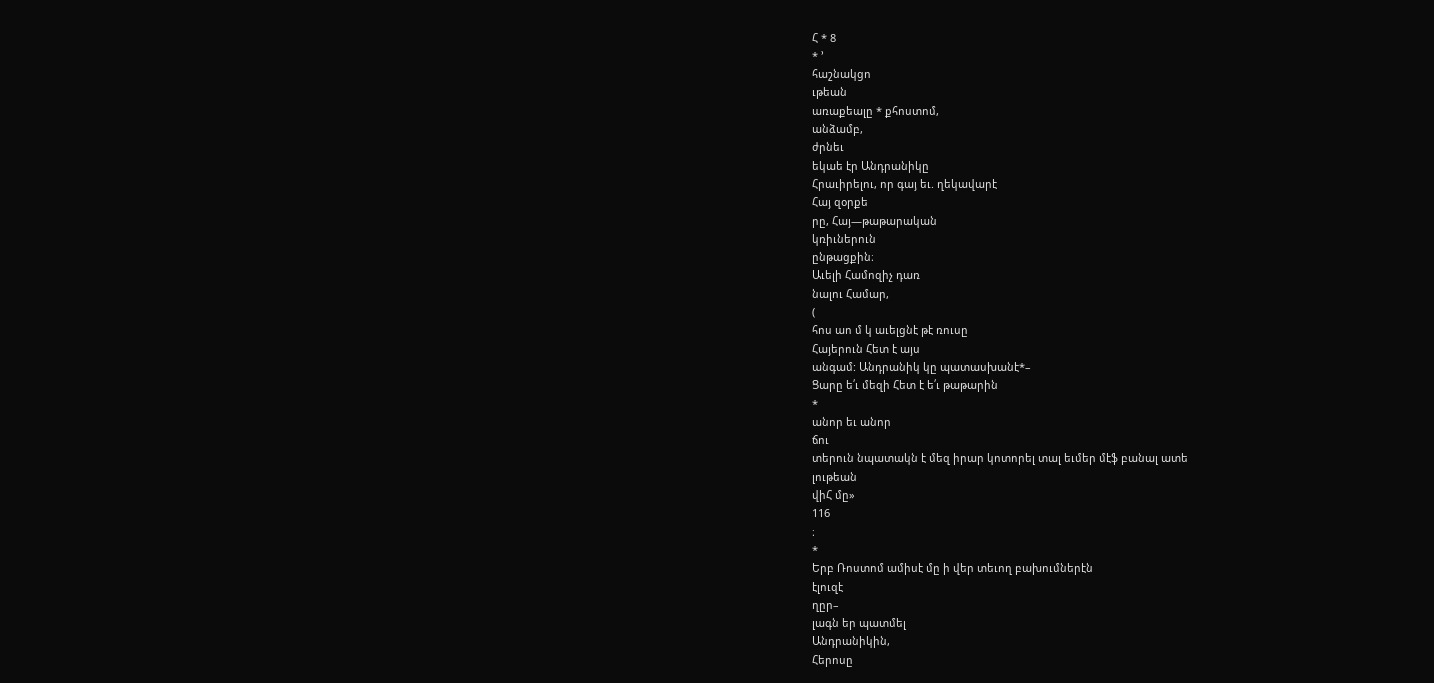Հ * 8
* ՚
հաշնակցո
ւթեան
առաքեալը * քհոստոմ,
անձամբ,
ժրնեւ
եկաե էր Անդրանիկը
Հրաւիրելու, որ գայ եւ. ղեկավարէ
Հայ զօրքե
րը, Հայ—թաթարական
կռիւներուն
ընթացքին։
Աւելի Համոզիչ դառ
նալու Համար,
(
հոս աո մ կ աւելցնէ թէ ռուսը
Հայերուն Հետ է այս
անգամ: Անդրանիկ կը պատասխանէ*–
Ցարը ե՛ւ մեզի Հետ է ե՛ւ թաթարին
*
անոր եւ անոր
ճու
տերուն նպատակն է մեզ իրար կոտորել տալ եւմեր մէֆ բանալ ատե
լութեան
վիՀ մը»
116
։
*
Երբ Ռոստոմ ամիսէ մը ի վեր տեւող բախումներէն
էլուզէ
ղըր–
լագն եր պատմել
Անդրանիկին,
Հերոսը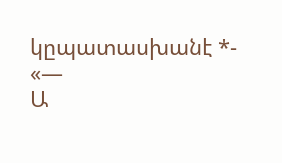կըպատասխանէ *-
«—
Ա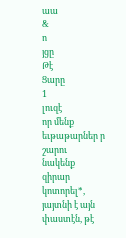աա
&
ո
յցը
Թէ
Ցարը
1
լուզէ
որ մենք եւթաթարներ ր շարու
նակենք
զիրար կոտորել*,
յայտնի է այն փաստէն, թէ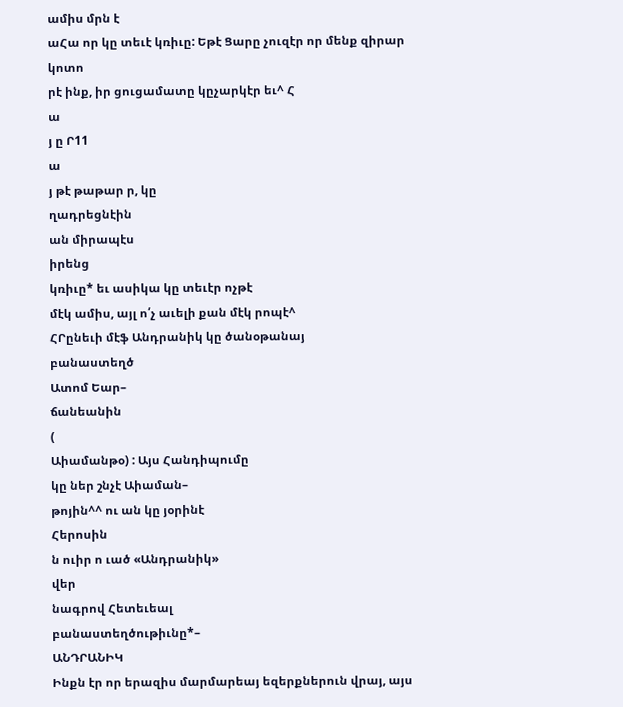ամիս մրն է
աՀա որ կը տեւէ կռիւը: Եթէ Ցարը չուզէր որ մենք զիրար կոտո
րէ ինք, իր ցուցամատը կըչարկէր եւ^ Հ
ա
յ ը Ր11
ա
յ թէ թաթար ր, կը
ղադրեցնէին
ան միրապէս
իրենց
կռիւը* եւ ասիկա կը տեւէր ոչթէ
մէկ ամիս, այլ ո՛չ աւելի քան մէկ րոպէ^
ՀՐընեւի մէֆ Անդրանիկ կը ծանօթանայ
բանաստեղծ
Ատոմ Եար–
ճանեանին
(
Աիամանթօ) : Այս Հանդիպումը
կը ներ շնչէ Աիաման–
թոյին^^ ու ան կը յօրինէ
Հերոսին
ն ուիր ո ւած «Անդրանիկ»
վեր
նագրով Հետեւեալ
բանաստեղծութիւնը*–
ԱՆԴՐԱՆԻԿ
Ինքն էր որ երազիս մարմարեայ եզերքներուն վրայ, այս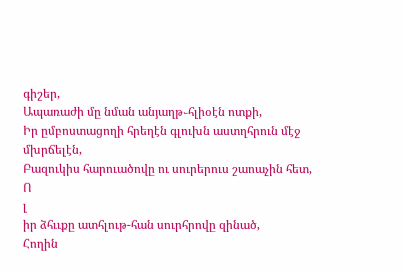գիշեր,
Ապառաժի մը նման անյաղթ֊հլիօէն ոտքի,
Իր ըմբոստացողի հրեղէն գլուխն աստղհրուն մէջ մխրճելէն,
Բազուկիս հարուածովը ու սուրերուս շաոաչին հետ,
Ո
լ
իր ձհււքը ատհլութ-հան սուրհրովը զինած,
Հողին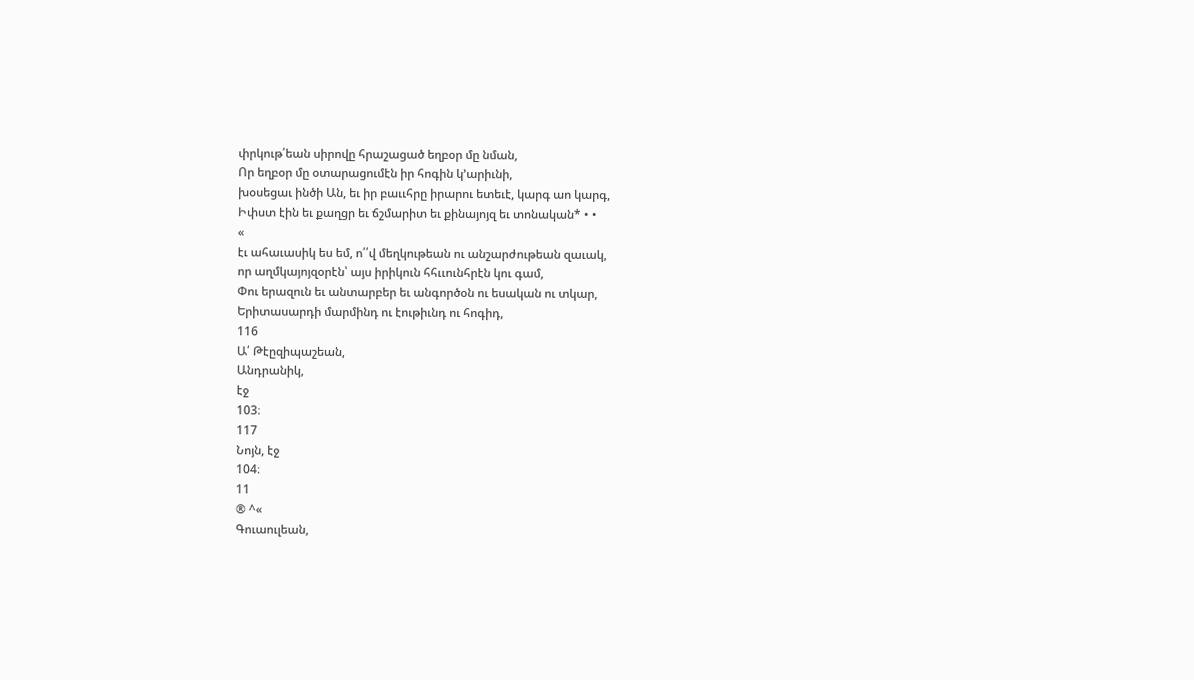փրկութ՛եան սիրովը հրաշացած եղբօր մը նման,
Որ եղբօր մը օտարացումէն իր հոգին կ՚արիւնի,
խօսեցաւ ինծի Ան, եւ իր բաււհրը իրարու ետեւէ, կարգ աո կարգ,
Իփստ էին եւ քաղցր եւ ճշմարիտ եւ քինայոյզ եւ տոնական* • •
«
էւ ահաւասիկ ես եմ, ո՛՛վ մեղկութեան ու անշարժութեան զաւակ,
որ աղմկայոյզօրէն՝ այս իրիկուն հհււունհրէն կու գամ,
Փու երազուն եւ անտարբեր եւ անգործօն ու եսական ու տկար,
Երիտասարդի մարմինդ ու էութիւնդ ու հոգիդ,
116
Ա՛ Թէըզիպաշեան,
Անդրանիկ,
էջ
103։
117
Նոյն, էջ
104։
11
® ^«
Գուաուլեան,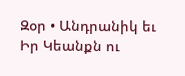Զօր • Անդրանիկ եւ Իր Կեանքն ու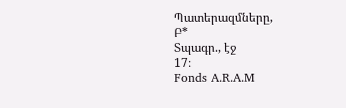Պատերազմները,
Բ*
Տպագր., էջ
17։
Fonds A.R.A.M